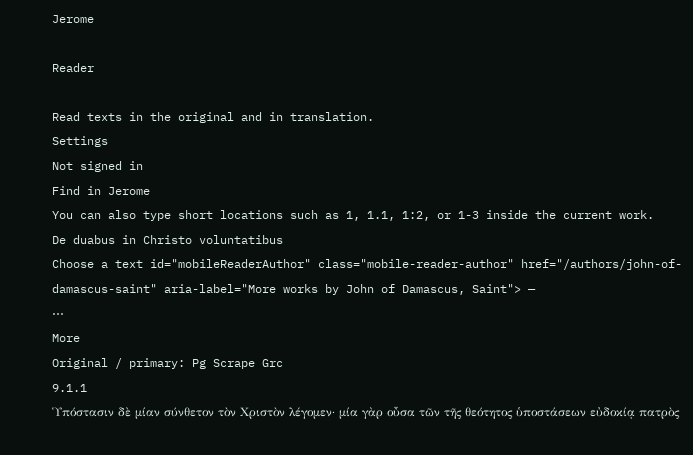Jerome

Reader

Read texts in the original and in translation.
Settings
Not signed in
Find in Jerome
You can also type short locations such as 1, 1.1, 1:2, or 1-3 inside the current work.
De duabus in Christo voluntatibus
Choose a text id="mobileReaderAuthor" class="mobile-reader-author" href="/authors/john-of-damascus-saint" aria-label="More works by John of Damascus, Saint"> —
⋯
More
Original / primary: Pg Scrape Grc
9.1.1
Ὑπόστασιν δὲ μίαν σύνθετον τὸν Χριστὸν λέγομεν· μία γὰρ οὖσα τῶν τῆς θεότητος ὑποστάσεων εὐδοκίᾳ πατρὸς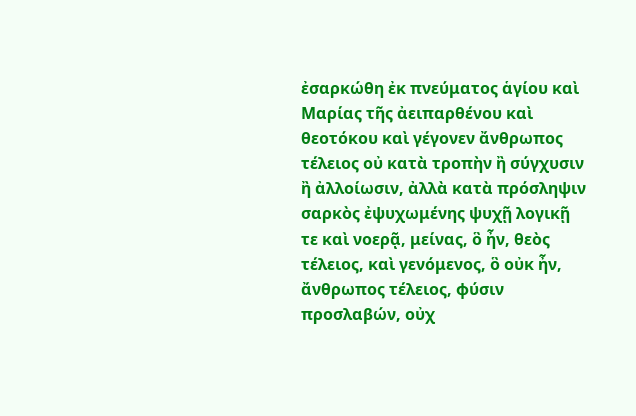ἐσαρκώθη ἐκ πνεύματος ἁγίου καὶ Μαρίας τῆς ἀειπαρθένου καὶ θεοτόκου καὶ γέγονεν ἄνθρωπος τέλειος οὐ κατὰ τροπὴν ἢ σύγχυσιν ἢ ἀλλοίωσιν, ἀλλὰ κατὰ πρόσληψιν σαρκὸς ἐψυχωμένης ψυχῇ λογικῇ τε καὶ νοερᾷ, μείνας, ὃ ἦν, θεὸς τέλειος, καὶ γενόμενος, ὃ οὐκ ἦν, ἄνθρωπος τέλειος, φύσιν προσλαβών, οὐχ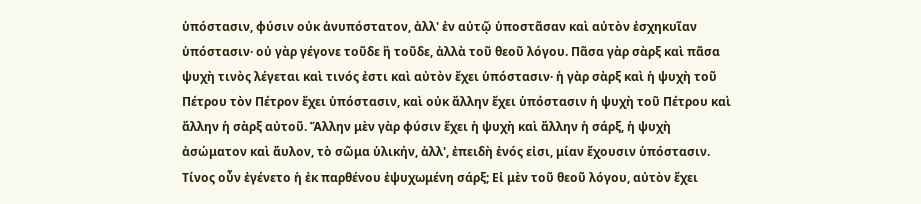ὑπόστασιν, φύσιν οὐκ ἀνυπόστατον, ἀλλ' ἐν αὐτῷ ὑποστᾶσαν καὶ αὐτὸν ἐσχηκυῖαν ὑπόστασιν· οὐ γὰρ γέγονε τοῦδε ἢ τοῦδε, ἀλλὰ τοῦ θεοῦ λόγου. Πᾶσα γὰρ σὰρξ καὶ πᾶσα ψυχὴ τινὸς λέγεται καὶ τινός ἐστι καὶ αὐτὸν ἔχει ὑπόστασιν· ἡ γὰρ σὰρξ καὶ ἡ ψυχὴ τοῦ Πέτρου τὸν Πέτρον ἔχει ὑπόστασιν, καὶ οὐκ ἄλλην ἔχει ὑπόστασιν ἡ ψυχὴ τοῦ Πέτρου καὶ ἄλλην ἡ σὰρξ αὐτοῦ. Ἄλλην μὲν γὰρ φύσιν ἔχει ἡ ψυχὴ καὶ ἄλλην ἡ σάρξ, ἡ ψυχὴ ἀσώματον καὶ ἄυλον, τὸ σῶμα ὑλικήν, ἀλλ', ἐπειδὴ ἑνός εἰσι, μίαν ἔχουσιν ὑπόστασιν. Τίνος οὖν ἐγένετο ἡ ἐκ παρθένου ἐψυχωμένη σάρξ; Εἰ μὲν τοῦ θεοῦ λόγου, αὐτὸν ἔχει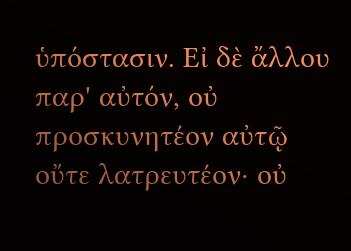ὑπόστασιν. Εἰ δὲ ἄλλου παρ' αὐτόν, οὐ προσκυνητέον αὐτῷ οὔτε λατρευτέον· οὐ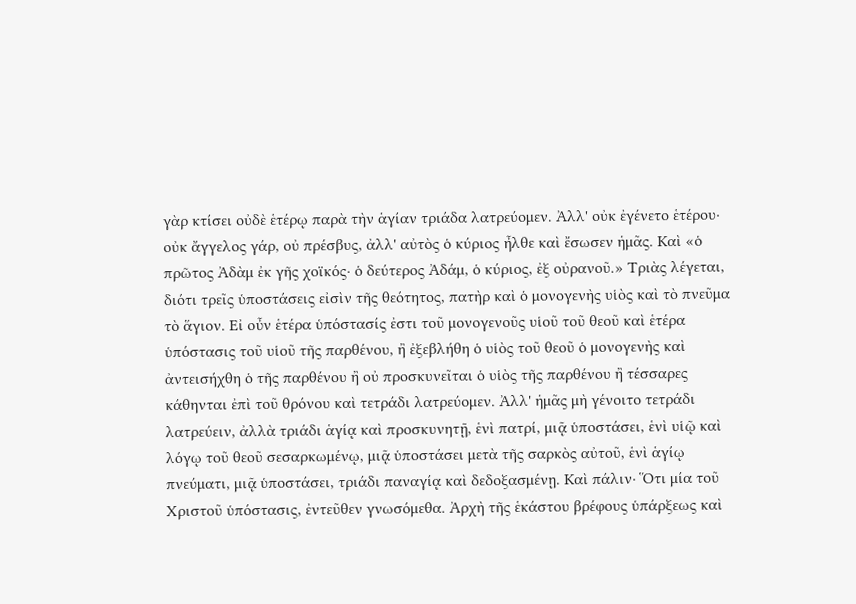γὰρ κτίσει οὐδὲ ἑτέρῳ παρὰ τὴν ἁγίαν τριάδα λατρεύομεν. Ἀλλ' οὐκ ἐγένετο ἑτέρου· οὐκ ἄγγελος γάρ, οὐ πρέσβυς, ἀλλ' αὐτὸς ὁ κύριος ἦλθε καὶ ἔσωσεν ἡμᾶς. Καὶ «ὁ πρῶτος Ἀδὰμ ἐκ γῆς χοϊκός· ὁ δεύτερος Ἀδάμ, ὁ κύριος, ἐξ οὐρανοῦ.» Τριὰς λέγεται, διότι τρεῖς ὑποστάσεις εἰσὶν τῆς θεότητος, πατὴρ καὶ ὁ μονογενὴς υἱὸς καὶ τὸ πνεῦμα τὸ ἅγιον. Εἰ οὖν ἑτέρα ὑπόστασίς ἐστι τοῦ μονογενοῦς υἱοῦ τοῦ θεοῦ καὶ ἑτέρα ὑπόστασις τοῦ υἱοῦ τῆς παρθένου, ἢ ἐξεβλήθη ὁ υἱὸς τοῦ θεοῦ ὁ μονογενὴς καὶ ἀντεισήχθη ὁ τῆς παρθένου ἢ οὐ προσκυνεῖται ὁ υἱὸς τῆς παρθένου ἢ τέσσαρες κάθηνται ἐπὶ τοῦ θρόνου καὶ τετράδι λατρεύομεν. Ἀλλ' ἡμᾶς μὴ γένοιτο τετράδι λατρεύειν, ἀλλὰ τριάδι ἁγίᾳ καὶ προσκυνητῇ, ἑνὶ πατρί, μιᾷ ὑποστάσει, ἑνὶ υἱῷ καὶ λόγῳ τοῦ θεοῦ σεσαρκωμένῳ, μιᾷ ὑποστάσει μετὰ τῆς σαρκὸς αὐτοῦ, ἑνὶ ἁγίῳ πνεύματι, μιᾷ ὑποστάσει, τριάδι παναγίᾳ καὶ δεδοξασμένῃ. Καὶ πάλιν· Ὅτι μία τοῦ Χριστοῦ ὑπόστασις, ἐντεῦθεν γνωσόμεθα. Ἀρχὴ τῆς ἑκάστου βρέφους ὑπάρξεως καὶ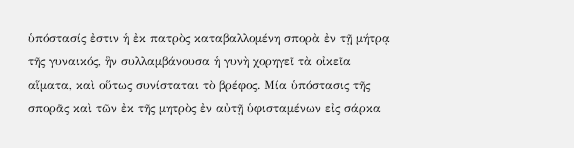ὑπόστασίς ἐστιν ἡ ἐκ πατρὸς καταβαλλομένη σπορὰ ἐν τῇ μήτρᾳ τῆς γυναικός, ἣν συλλαμβάνουσα ἡ γυνὴ χορηγεῖ τὰ οἰκεῖα αἵματα, καὶ οὕτως συνίσταται τὸ βρέφος. Μία ὑπόστασις τῆς σπορᾶς καὶ τῶν ἐκ τῆς μητρὸς ἐν αὐτῇ ὑφισταμένων εἰς σάρκα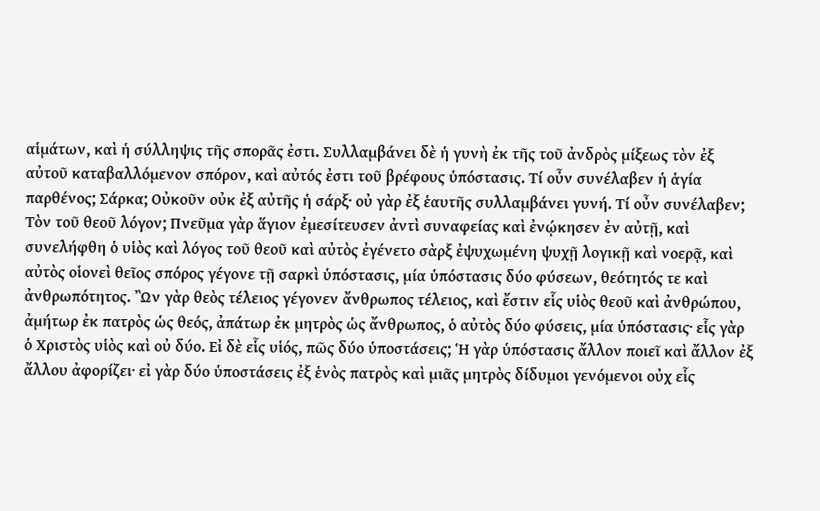αἱμάτων, καὶ ἡ σύλληψις τῆς σπορᾶς ἐστι. Συλλαμβάνει δὲ ἡ γυνὴ ἐκ τῆς τοῦ ἀνδρὸς μίξεως τὸν ἐξ αὐτοῦ καταβαλλόμενον σπόρον, καὶ αὐτός ἐστι τοῦ βρέφους ὑπόστασις. Τί οὖν συνέλαβεν ἡ ἁγία παρθένος; Σάρκα; Οὐκοῦν οὐκ ἐξ αὐτῆς ἡ σάρξ· οὐ γὰρ ἐξ ἑαυτῆς συλλαμβάνει γυνή. Τί οὖν συνέλαβεν; Τὸν τοῦ θεοῦ λόγον; Πνεῦμα γὰρ ἅγιον ἐμεσίτευσεν ἀντὶ συναφείας καὶ ἐνῴκησεν ἐν αὐτῇ, καὶ συνελήφθη ὁ υἱὸς καὶ λόγος τοῦ θεοῦ καὶ αὐτὸς ἐγένετο σὰρξ ἐψυχωμένη ψυχῇ λογικῇ καὶ νοερᾷ, καὶ αὐτὸς οἱονεὶ θεῖος σπόρος γέγονε τῇ σαρκὶ ὑπόστασις, μία ὑπόστασις δύο φύσεων, θεότητός τε καὶ ἀνθρωπότητος. Ὢν γὰρ θεὸς τέλειος γέγονεν ἄνθρωπος τέλειος, καὶ ἔστιν εἷς υἱὸς θεοῦ καὶ ἀνθρώπου, ἀμήτωρ ἐκ πατρὸς ὡς θεός, ἀπάτωρ ἐκ μητρὸς ὡς ἄνθρωπος, ὁ αὐτὸς δύο φύσεις, μία ὑπόστασις· εἷς γὰρ ὁ Χριστὸς υἱὸς καὶ οὐ δύο. Εἰ δὲ εἷς υἱός, πῶς δύο ὑποστάσεις; Ἡ γὰρ ὑπόστασις ἄλλον ποιεῖ καὶ ἄλλον ἐξ ἄλλου ἀφορίζει· εἰ γὰρ δύο ὑποστάσεις ἐξ ἑνὸς πατρὸς καὶ μιᾶς μητρὸς δίδυμοι γενόμενοι οὐχ εἷς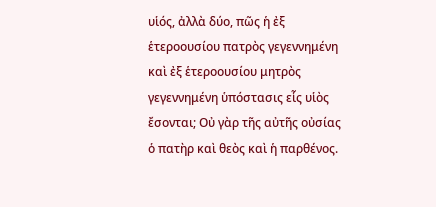υἱός, ἀλλὰ δύο, πῶς ἡ ἐξ ἑτεροουσίου πατρὸς γεγεννημένη καὶ ἐξ ἑτεροουσίου μητρὸς γεγεννημένη ὑπόστασις εἷς υἱὸς ἔσονται; Οὐ γὰρ τῆς αὐτῆς οὐσίας ὁ πατὴρ καὶ θεὸς καὶ ἡ παρθένος.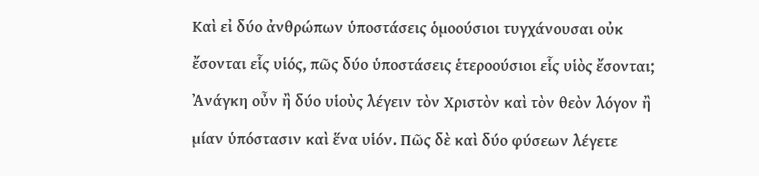Καὶ εἰ δύο ἀνθρώπων ὑποστάσεις ὁμοούσιοι τυγχάνουσαι οὐκ ἔσονται εἷς υἱός, πῶς δύο ὑποστάσεις ἑτεροούσιοι εἷς υἱὸς ἔσονται; Ἀνάγκη οὖν ἢ δύο υἱοὺς λέγειν τὸν Χριστὸν καὶ τὸν θεὸν λόγον ἢ μίαν ὑπόστασιν καὶ ἕνα υἱόν. Πῶς δὲ καὶ δύο φύσεων λέγετε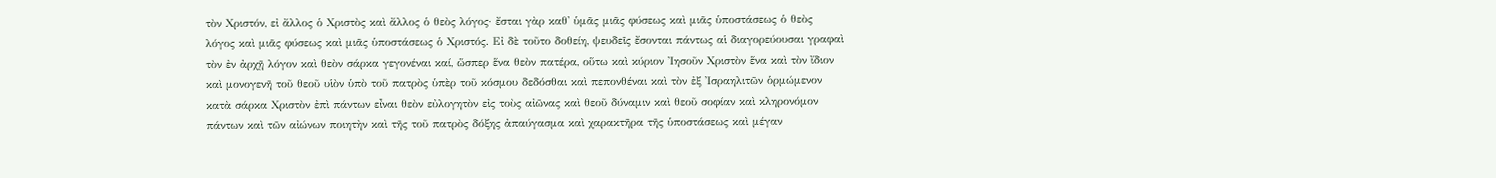τὸν Χριστόν, εἰ ἄλλος ὁ Χριστὸς καὶ ἄλλος ὁ θεὸς λόγος· ἔσται γὰρ καθ' ὑμᾶς μιᾶς φύσεως καὶ μιᾶς ὑποστάσεως ὁ θεὸς λόγος καὶ μιᾶς φύσεως καὶ μιᾶς ὑποστάσεως ὁ Χριστός. Εἰ δὲ τοῦτο δοθείη, ψευδεῖς ἔσονται πάντως αἱ διαγορεύουσαι γραφαὶ τὸν ἐν ἀρχῇ λόγον καὶ θεὸν σάρκα γεγονέναι καί, ὥσπερ ἕνα θεὸν πατέρα, οὕτω καὶ κύριον Ἰησοῦν Χριστὸν ἕνα καὶ τὸν ἴδιον καὶ μονογενῆ τοῦ θεοῦ υἱὸν ὑπὸ τοῦ πατρὸς ὑπὲρ τοῦ κόσμου δεδόσθαι καὶ πεπονθέναι καὶ τὸν ἐξ Ἰσραηλιτῶν ὁρμώμενον κατὰ σάρκα Χριστὸν ἐπὶ πάντων εἶναι θεὸν εὐλογητὸν εἰς τοὺς αἰῶνας καὶ θεοῦ δύναμιν καὶ θεοῦ σοφίαν καὶ κληρονόμον πάντων καὶ τῶν αἰώνων ποιητὴν καὶ τῆς τοῦ πατρὸς δόξης ἀπαύγασμα καὶ χαρακτῆρα τῆς ὑποστάσεως καὶ μέγαν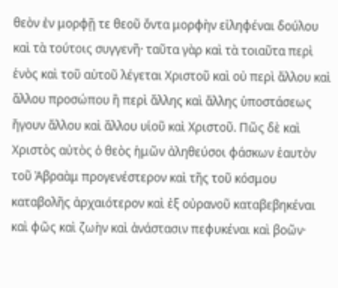θεὸν ἐν μορφῇ τε θεοῦ ὄντα μορφὴν εἰληφέναι δούλου καὶ τὰ τούτοις συγγενῆ· ταῦτα γὰρ καὶ τὰ τοιαῦτα περὶ ἑνὸς καὶ τοῦ αὐτοῦ λέγεται Χριστοῦ καὶ οὐ περὶ ἄλλου καὶ ἄλλου προσώπου ἢ περὶ ἄλλης καὶ ἄλλης ὑποστάσεως ἤγουν ἄλλου καὶ ἄλλου υἱοῦ καὶ Χριστοῦ. Πῶς δὲ καὶ Χριστὸς αὐτὸς ὁ θεὸς ἡμῶν ἀληθεύσοι φάσκων ἑαυτὸν τοῦ Ἀβραὰμ προγενέστερον καὶ τῆς τοῦ κόσμου καταβολῆς ἀρχαιότερον καὶ ἐξ οὐρανοῦ καταβεβηκέναι καὶ φῶς καὶ ζωὴν καὶ ἀνάστασιν πεφυκέναι καὶ βοῶν·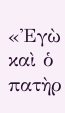«Ἐγὼ καὶ ὁ πατὴρ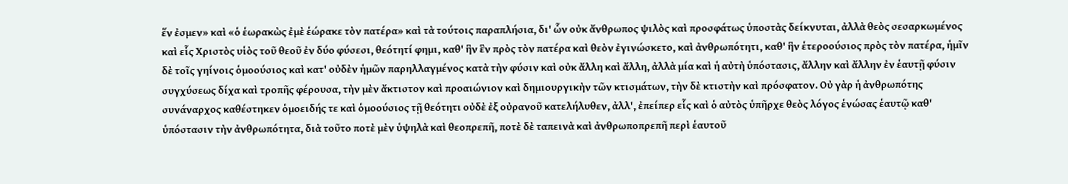ἕν ἐσμεν» καὶ «ὁ ἑωρακὼς ἐμὲ ἑώρακε τὸν πατέρα» καὶ τὰ τούτοις παραπλήσια, δι' ὧν οὐκ ἄνθρωπος ψιλὸς καὶ προσφάτως ὑποστὰς δείκνυται, ἀλλὰ θεὸς σεσαρκωμένος καὶ εἷς Χριστὸς υἱὸς τοῦ θεοῦ ἐν δύο φύσεσι, θεότητί φημι, καθ' ἣν ἓν πρὸς τὸν πατέρα καὶ θεὸν ἐγινώσκετο, καὶ ἀνθρωπότητι, καθ' ἣν ἑτεροούσιος πρὸς τὸν πατέρα, ἡμῖν δὲ τοῖς γηίνοις ὁμοούσιος καὶ κατ' οὐδὲν ἡμῶν παρηλλαγμένος κατὰ τὴν φύσιν καὶ οὐκ ἄλλη καὶ ἄλλη, ἀλλὰ μία καὶ ἡ αὐτὴ ὑπόστασις, ἄλλην καὶ ἄλλην ἐν ἑαυτῇ φύσιν συγχύσεως δίχα καὶ τροπῆς φέρουσα, τὴν μὲν ἄκτιστον καὶ προαιώνιον καὶ δημιουργικὴν τῶν κτισμάτων, τὴν δὲ κτιστὴν καὶ πρόσφατον. Οὐ γὰρ ἡ ἀνθρωπότης συνάναρχος καθέστηκεν ὁμοειδής τε καὶ ὁμοούσιος τῇ θεότητι οὐδὲ ἐξ οὐρανοῦ κατελήλυθεν, ἀλλ', ἐπείπερ εἷς καὶ ὁ αὐτὸς ὑπῆρχε θεὸς λόγος ἑνώσας ἑαυτῷ καθ' ὑπόστασιν τὴν ἀνθρωπότητα, διὰ τοῦτο ποτὲ μὲν ὑψηλὰ καὶ θεοπρεπῆ, ποτὲ δὲ ταπεινὰ καὶ ἀνθρωποπρεπῆ περὶ ἑαυτοῦ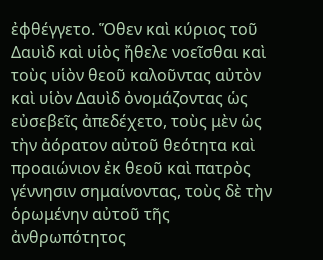ἐφθέγγετο. Ὅθεν καὶ κύριος τοῦ Δαυὶδ καὶ υἱὸς ἤθελε νοεῖσθαι καὶ τοὺς υἱὸν θεοῦ καλοῦντας αὐτὸν καὶ υἱὸν Δαυὶδ ὀνομάζοντας ὡς εὐσεβεῖς ἀπεδέχετο, τοὺς μὲν ὡς τὴν ἀόρατον αὐτοῦ θεότητα καὶ προαιώνιον ἐκ θεοῦ καὶ πατρὸς γέννησιν σημαίνοντας, τοὺς δὲ τὴν ὁρωμένην αὐτοῦ τῆς ἀνθρωπότητος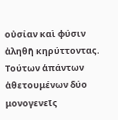οὐσίαν καὶ φύσιν ἀληθῆ κηρύττοντας. Τούτων ἁπάντων ἀθετουμένων δύο μονογενεῖς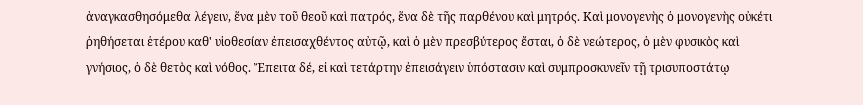ἀναγκασθησόμεθα λέγειν, ἕνα μὲν τοῦ θεοῦ καὶ πατρός, ἕνα δὲ τῆς παρθένου καὶ μητρός. Καὶ μονογενὴς ὁ μονογενὴς οὐκέτι ῥηθήσεται ἑτέρου καθ' υἱοθεσίαν ἐπεισαχθέντος αὐτῷ, καὶ ὁ μὲν πρεσβύτερος ἔσται, ὁ δὲ νεώτερος, ὁ μὲν φυσικὸς καὶ γνήσιος, ὁ δὲ θετὸς καὶ νόθος. Ἔπειτα δέ, εἰ καὶ τετάρτην ἐπεισάγειν ὑπόστασιν καὶ συμπροσκυνεῖν τῇ τρισυποστάτῳ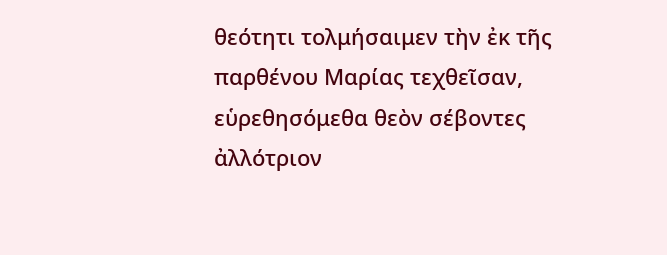θεότητι τολμήσαιμεν τὴν ἐκ τῆς παρθένου Μαρίας τεχθεῖσαν, εὑρεθησόμεθα θεὸν σέβοντες ἀλλότριον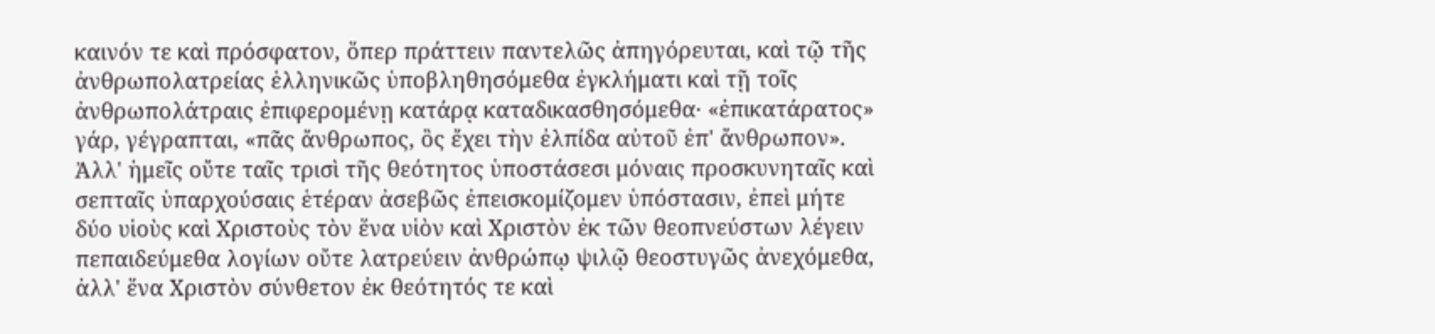καινόν τε καὶ πρόσφατον, ὅπερ πράττειν παντελῶς ἀπηγόρευται, καὶ τῷ τῆς ἀνθρωπολατρείας ἑλληνικῶς ὑποβληθησόμεθα ἐγκλήματι καὶ τῇ τοῖς ἀνθρωπολάτραις ἐπιφερομένῃ κατάρᾳ καταδικασθησόμεθα· «ἐπικατάρατος» γάρ, γέγραπται, «πᾶς ἄνθρωπος, ὃς ἔχει τὴν ἐλπίδα αὐτοῦ ἐπ' ἄνθρωπον». Ἀλλ' ἡμεῖς οὔτε ταῖς τρισὶ τῆς θεότητος ὑποστάσεσι μόναις προσκυνηταῖς καὶ σεπταῖς ὑπαρχούσαις ἑτέραν ἀσεβῶς ἐπεισκομίζομεν ὑπόστασιν, ἐπεὶ μήτε δύο υἱοὺς καὶ Χριστοὺς τὸν ἕνα υἱὸν καὶ Χριστὸν ἐκ τῶν θεοπνεύστων λέγειν πεπαιδεύμεθα λογίων οὔτε λατρεύειν ἀνθρώπῳ ψιλῷ θεοστυγῶς ἀνεχόμεθα, ἀλλ' ἕνα Χριστὸν σύνθετον ἐκ θεότητός τε καὶ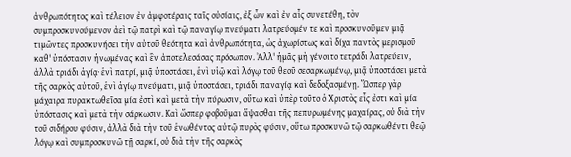ἀνθρωπότητος καὶ τέλειον ἐν ἀμφοτέραις ταῖς οὐσίαις, ἐξ ὧν καὶ ἐν αἷς συνετέθη, τὸν συμπροσκυνούμενον ἀεὶ τῷ πατρὶ καὶ τῷ παναγίῳ πνεύματι λατρεύομέν τε καὶ προσκυνοῦμεν μιᾷ τιμῶντες προσκυνήσει τὴν αὐτοῦ θεότητα καὶ ἀνθρωπότητα, ὡς ἀχωρίστως καὶ δίχα παντὸς μερισμοῦ καθ' ὑπόστασιν ἡνωμένας καὶ ἓν ἀποτελεσάσας πρόσωπον. Ἀλλ' ἡμᾶς μὴ γένοιτο τετράδι λατρεύειν, ἀλλὰ τριάδι ἁγίᾳ· ἑνὶ πατρί, μιᾷ ὑποστάσει, ἑνὶ υἱῷ καὶ λόγῳ τοῦ θεοῦ σεσαρκωμένῳ, μιᾷ ὑποστάσει μετὰ τῆς σαρκὸς αὐτοῦ, ἑνὶ ἁγίῳ πνεύματι, μιᾷ ὑποστάσει, τριάδι παναγίᾳ καὶ δεδοξασμένῃ. Ὥσπερ γὰρ μάχαιρα πυρακτωθεῖσα μία ἐστὶ καὶ μετὰ τὴν πύρωσιν, οὕτω καὶ ὑπὲρ τοῦτο ὁ Χριστὸς εἷς ἐστι καὶ μία ὑπόστασις καὶ μετὰ τὴν σάρκωσιν. Καὶ ὥσπερ φοβοῦμαι ἅψασθαι τῆς πεπυρωμένης μαχαίρας, οὐ διὰ τὴν τοῦ σιδήρου φύσιν, ἀλλὰ διὰ τὴν τοῦ ἑνωθέντος αὐτῷ πυρὸς φύσιν, οὕτω προσκυνῶ τῷ σαρκωθέντι θεῷ λόγῳ καὶ συμπροσκυνῶ τῇ σαρκί, οὐ διὰ τὴν τῆς σαρκὸς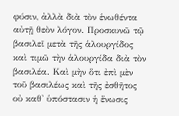φύσιν, ἀλλὰ διὰ τὸν ἑνωθέντα αὐτῇ θεὸν λόγον. Προσκυνῶ τῷ βασιλεῖ μετὰ τῆς ἁλουργίδος καὶ τιμῶ τὴν ἁλουργίδα διὰ τὸν βασιλέα. Καὶ μὴν ὅτι ἐπὶ μὲν τοῦ βασιλέως καὶ τῆς ἐσθῆτος οὐ καθ' ὑπόστασιν ἡ ἕνωσις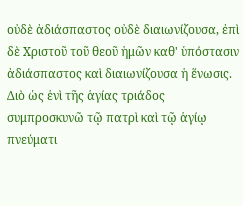οὐδὲ ἀδιάσπαστος οὐδὲ διαιωνίζουσα, ἐπὶ δὲ Χριστοῦ τοῦ θεοῦ ἡμῶν καθ' ὑπόστασιν ἀδιάσπαστος καὶ διαιωνίζουσα ἡ ἕνωσις. Διὸ ὡς ἑνὶ τῆς ἁγίας τριάδος συμπροσκυνῶ τῷ πατρὶ καὶ τῷ ἁγίῳ πνεύματι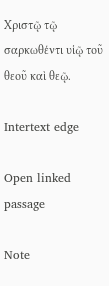Χριστῷ τῷ σαρκωθέντι υἱῷ τοῦ θεοῦ καὶ θεῷ.

Intertext edge

Open linked passage

Note